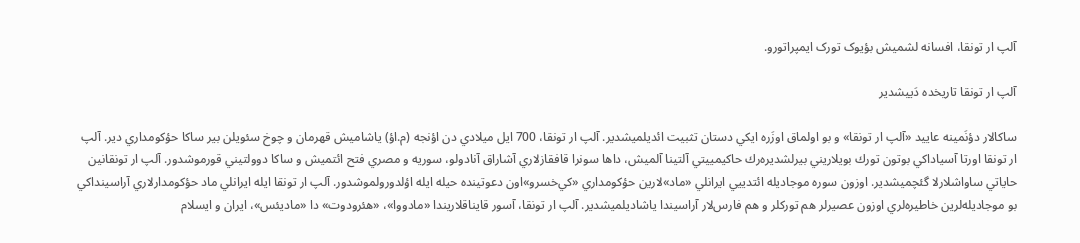آلپ ار تونقا، افسانه لشمیش بؤیوک تورک ایمپراتورو.

آلپ ار تونقا تاریخده دَییشدیر

ساكالار دؤنَمينه عاييد «آلپ ار تونقا» و بو اولماق اوزَره ايكي دستان تثبيت ائديلميشدير. آلپ ار تونقا، 700 ايل ميلادي دن اؤنجه (م.اؤ) ياشاميش قهرمان و چوخ سئويلن بير ساكا حؤكومداري دير. آلپ ار تونقا اورتا آسياداكي بوتون تورك بويلاريني بيرلشديره‌رك حاكيمييتي آلتينا آلميش، داها سونرا قافقازلاري آشاراق آنادولو، سوريه و مصري فتح ائتميش و ساكا دوولتيني قورموشدور. آلپ ار تونقانين حاياتي ساواشلارلا گئچميشدير. اوزون سوره موجاديله ائتدييي ايرانلي «ماد»لارين حؤكومداري «كي‌خسرو»اون دعوتينده حيله ايله اؤلدورولموشدور. آلپ ار تونقا ايله ايرانلي ماد حؤكومدارلاري آراسينداكي بو موجاديله‌لرين خاطيره‌لري اوزون عصيرلر هم توركلر و هم فارس‌لار‍‍ آراسيندا ياشاديلميشدير. آلپ ار تونقا، آسور قايناقلاريندا «مادووا»، «هئرودوت» دا «ماديئس»، ايران و ايسلام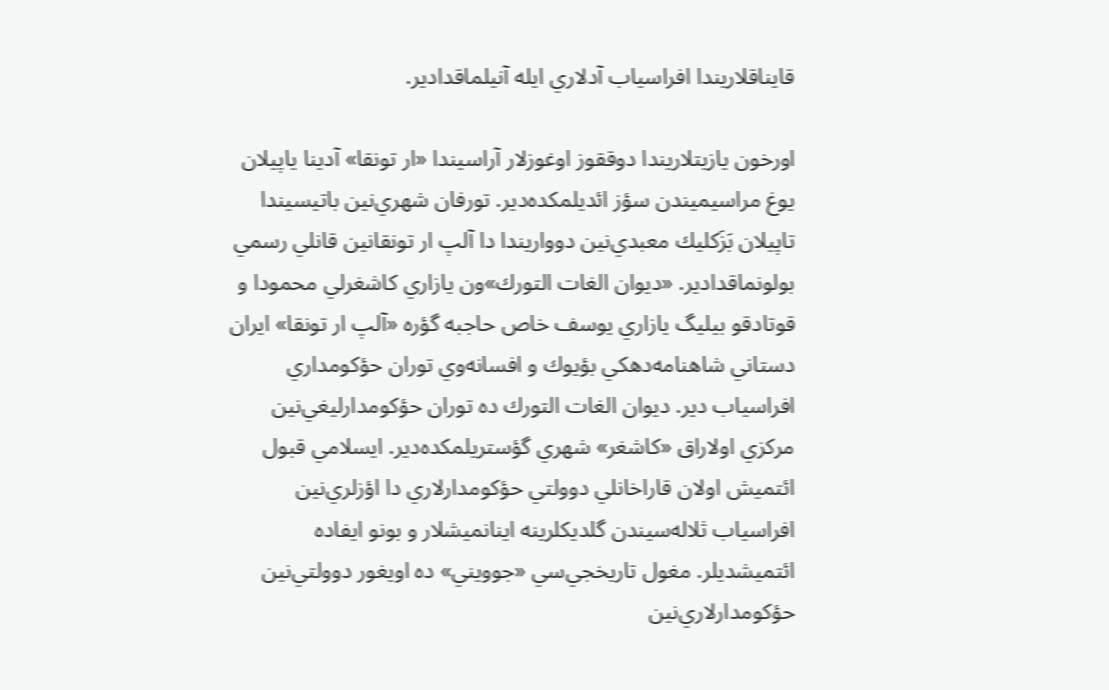قايناقلاريندا افراسياب آدلاري ايله آنيلماقدادير.

اورخون يازيتلاريندا دوققوز اوغوزلار آراسيندا «ار تونقا» آدينا ياپيلان يوغ مراسيميندن سؤز ائديلمكده‌دير. تورفان شهري‌نين باتيسيندا تاپيلان بَزَکليك معبدي‌نين دوواريندا دا آلپ ار تونقانين قانلي رسمي بولونماقدادير. «ديوان الغات التورك»ون يازاري كاشغرلي محمودا و قوتادقو بيليگ يازاري یوسف خاص حاجبه گؤره «آلپ ار تونقا» ايران دستاني شاهنامه‌دهكي بؤيوك و افسانه‌وي توران حؤكومداري افراسياب دير. ديوان الغات التورك ده توران حؤكومدارليغي‌نين مركزي اولاراق «كاشغر» شهري گؤستريلمكده‌دير. ايسلامي قبول ائتميش اولان قاراخانلي دوولتي حؤكومدارلاري دا اؤزلري‌نين افراسياب ثلاله‌سيندن گلديكلرينه اينانميشلار و بونو ايفاده ائتميشديلر. مغول تاريخجي‌سي «جوويني» ده اويغور دوولتي‌نين حؤكومدارلاري‌نين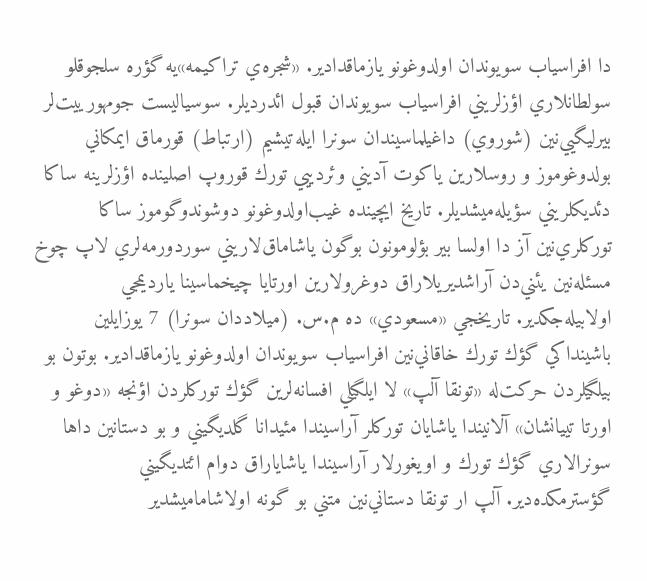دا افراسياب سويوندان اولدوغونو يازماقدادير. «شجره‌ي تراكيمه»يه گؤره سلجوقلو سولطانلاري اؤزلريني افراسياب سويوندان قبول ائدرديلر. سوسياليست جومهورييت‌لر بيرليگيي‌نين (شوروي) داغيلماسيندان سونرا ايله‌تيشيم (ارتباط) قورماق ايمكاني بولدوغوموز و روسلارين ياكوت آديني وئردييي تورك قوروپ اصلينده اؤزلرينه ساكا دئديكلريني سؤيله‌ميشديلر. تاريخ ايچينده غيب‌اولدوغونو دوشوندوگوموز ساكا توركلري‌نين آز دا اولسا بير بؤلومونون بوگون ياشاماق‌لاريني سوردورمه‌لري لاپ چوخ مسئله‌نين يئني‌دن آراشديريلاراق دوغرولارين اورتايا چيخماسينا يارديمجي اولابيله‌جكدير. تاريخجي «مسعودي» ده م.س. (ميلاددان سونرا) 7 يوزايلين باشينداكي گؤك تورك خاقاني‌نين افراسياب سويوندان اولدوغونو يازماقدادير. بوتون بو بيلگيلردن حركت‌له «تونقا آلپ» لا ايلگيلي افسانه‌لرين گؤك توركلردن اؤنجه «دوغو و اورتا تييانشان» آلانيندا ياشايان توركلر آراسيندا مئيدانا گلديگيني و بو دستانين داها سونرالاري گؤك تورك و اويغورلار آراسيندا ياشاياراق دوام ائتديگيني گؤسترمكده‌دير. آلپ ار تونقا دستاني‌نين متني بو گونه اولاشاماميشدير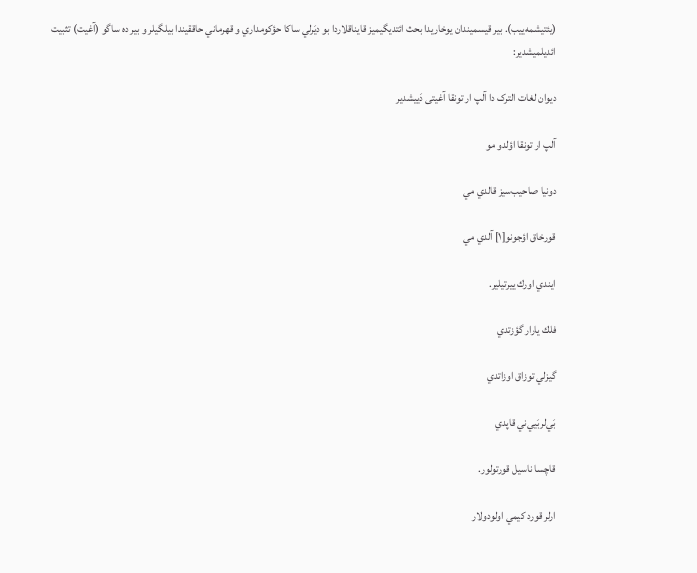(يئتيشمه‌ييب). بير قيسميندان يوخاريدا بحث ائتديگيميز قايناقلاردا بو ديَرلي ساكا حؤكومداري و قهرماني حاققيندا بيلگيلر و بير ده ساگو (آغيت) تثبيت ائديلميشدير:

دیوان لغات الترک دا آلپ ار تونقا آغیتی دَییشدیر

آلپ ار تونقا اؤلدو مو

دونيا صاحيب‌سيز قالدي مي

قورخاق اؤجونو[۱] آلدي مي

ايندي اورك ييرتيلير.

فلك يارار گؤزتدي

گيزلي توزاق اوزاتدي

بَي‌لربَيي‌ني قاپدي

قاچسا ناسيل قورتولور.

ارلر قورد كيمي اولودولار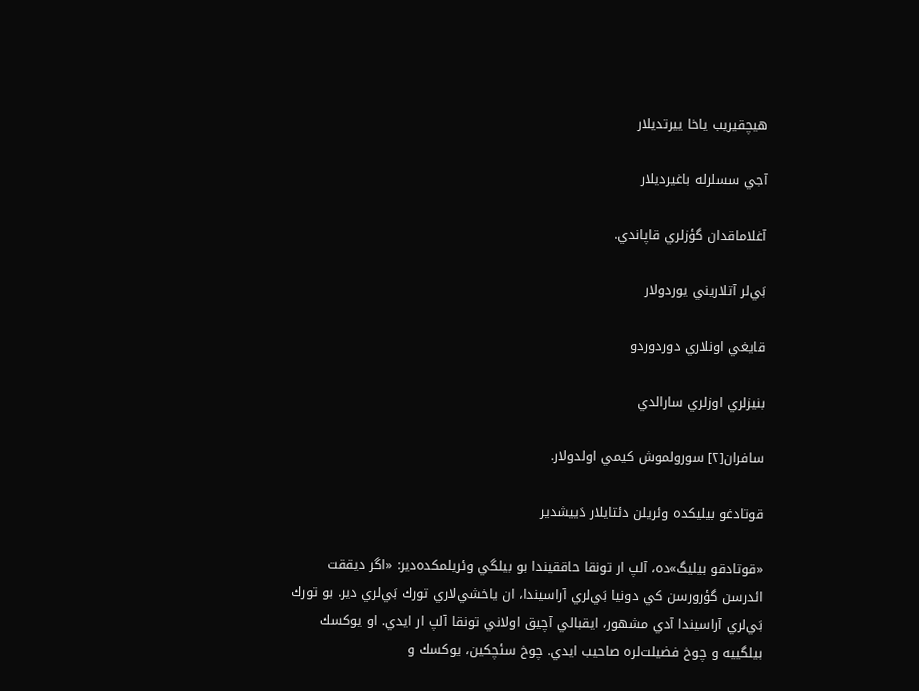هيچقيريب ياخا ييرتديلار

آجي سسلرله باغيرديلار

آغلاماقدان گؤزلري قاپاندي.

بَي‌لر آتلاريني يوردولار

قايغي اونلاري دوردوردو

بنيزلري اوزلري سارالدي

سافران[۲] سورولموش كيمي اولدولار.

قوتادغو بیلیکده وئریلن دئتایلار دَییشدیر

«قوتادقو بيليگ»ده، آلپ ار تونقا حاققيندا بو بيلگي وئريلمكده‌دير: «اگر ديققت ائدرسن گؤرورسن كي دونيا بَي‌لري آراسيندا، ان ياخشي‌لاري تورك بَي‌لري دير. بو تورك بَي‌لري آراسيندا آدي مشهور، ايقبالي آچيق اولاني تونقا آلپ ار ايدي. او يوكسك بيلگييه و چوخ فضيلت‌لره صاحيب ايدي. چوخ سئچكين، يوكسك و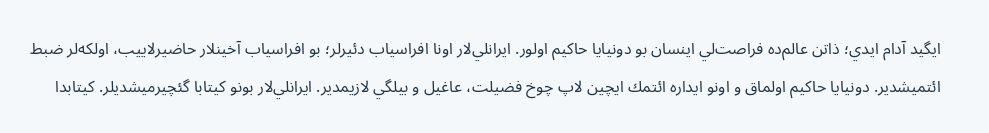ايگيد آدام ايدي؛ ذاتن عالم‌ده فراصت‌لي اينسان بو دونيايا حاكيم اولور. ايرانلي‌لار اونا افراسياب دئيرلر؛ بو افراسياب آخينلار حاضيرلاييب، اولكه‌لر ضبط ائتميشدير. دونيايا حاكيم اولماق و اونو ايداره ائتمك ايچين لاپ چوخ فضيلت، عاغيل و بيلگي لازيمدير. ايرانلي‌لار بونو كيتابا گئچيرميشديلر. كيتابدا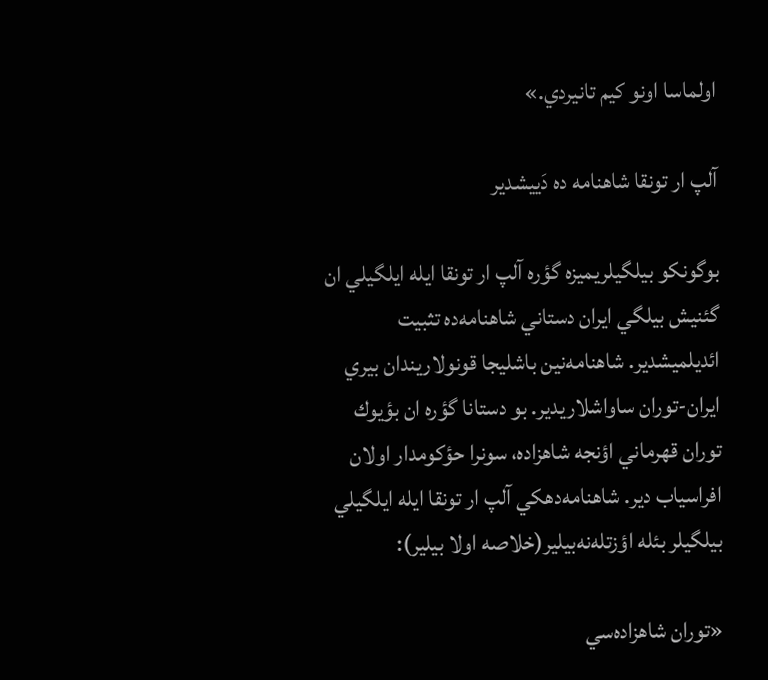اولماسا اونو كيم تانيردي.»

آلپ ار تونقا شاهنامه ده دَییشدیر

بوگونكو بيلگيلريميزه گؤره آلپ ار تونقا ايله ايلگيلي ان گئنيش بيلگي ايران دستاني شاهنامه‌ده تثبيت ائديلميشدير. شاهنامه‌نين باشليجا قونولاريندان بيري ايران-توران ساواشلاريدير. بو دستانا گؤره ان بؤيوك توران قهرماني اؤنجه شاهزاده، سونرا حؤكومدار اولان افراسياب دير. شاهنامه‌دهكي آلپ ار تونقا ايله ايلگيلي بيلگيلر بئله اؤزتله‌نه‌بيلير(خلاصه اولا بيلير):

«توران شاهزاده‌سي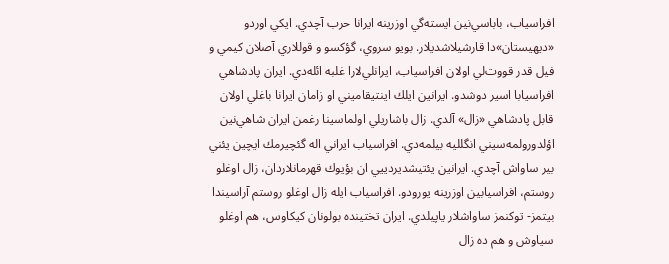افراسياب، باباسي‌نين ايسته‌گي اوزرينه ايرانا حرب آچدي. ايكي اوردو «ديهيستان»دا قارشيلاشديلار. بويو سروي، گؤكسو و قوللاري آصلان كيمي و فيل قدر قووت‌لي اولان افراسياب، ايرانلي‌لارا غلبه ائله‌دي. ايران پادشاهي افراسيابا اسير دوشدو. ايرانين ايلك اينتيقاميني او زامان ايرانا باغلي اولان قابل پادشاهي «زال» آلدي. زال باشاريلي اولماسينا رغمن ايران شاهي‌نين اؤلدورولمه‌سيني انگلليه بيلمه‌دي. افراسياب ايراني اله گئچيرمك ايچين يئني بير ساواش آچدي. ايرانين يئتيشديردييي ان بؤيوك قهرمانلاردان، زال اوغلو روستم، افراسيابين اوزرينه يورودو. افراسياب ايله زال اوغلو روستم آراسيندا بيتمز- توكنمز ساواشلار ياپيلدي. ايران تختينده بولونان كيكاوس، هم اوغلو سياوش و هم ده زال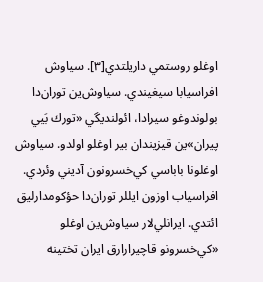اوغلو روستمي داريلتدي[۳]. سياوش افراسيابا سيغيندي. سياوش‌ين توران‌دا بولوندوغو سيرادا، ائولنديگي «تورك بَيي پيران»ين قيزيندان بير اوغلو اولدو. سياوش اوغلونا باباسي كي‌خسرونون آديني وئردي. افراسياب اوزون ايللر توران‌دا حؤكومدارليق ائتدي. ايرانلي‌لار سياوش‌ين اوغلو «كي‌خسرونو قاچيرارارق ايران تختينه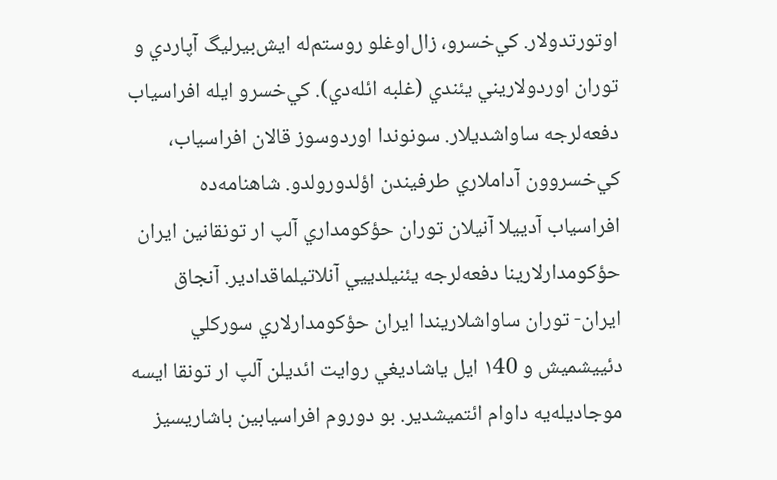اوتورتدولار. كي‌خسرو، زال‌اوغلو روستم‌له ايش‌بيرليگ آپاردي و توران اوردولاريني يئندي (غلبه ائله‌دي). كي‌خسرو ايله افراسياب دفعه‌لرجه ساواشديلار. سونوندا اوردوسوز قالان افراسياب، كي‌خسروون آداملاري طرفيندن اؤلدورولدو. شاهنامه‌ده افراسياب آدييلا آنيلان توران حؤكومداري آلپ ار تونقانين ايران حؤكومدارلارينا دفعه‌لرجه يئنيلدييي آنلاتيلماقدادير. آنجاق ايران- توران ساواشلاريندا ايران حؤكومدارلاري سوركلي دئييشميش و ۱40 ايل ياشاديغي روايت ائديلن آلپ ار تونقا ايسه موجاديله‌يه داوام ائتميشدير. بو دوروم افراسيابين باشاريسيز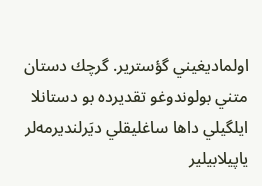اولماديغيني گؤسترير. گرچك دستان متني بولوندوغو تقديرده بو دستانلا ايلگيلي داها ساغليقلي ديَرلنديرمه‌لر ياپيلابيلير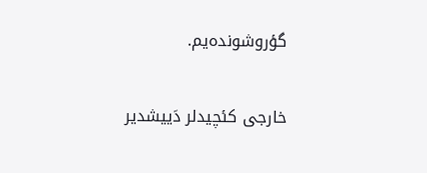گؤروشونده‌يم.

خارجی کئچیدلر دَییشدیر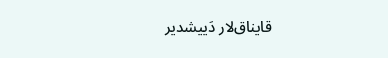قایناق‌لار دَییشدیر